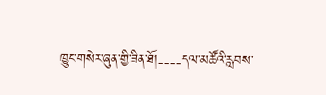ཁྱུང་གསེར་ཞུན་གྱི་ཟིན་ཐོ།----དལ་མཚོའི་རླབས་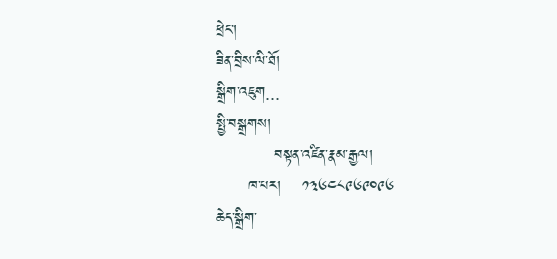ཕྲེང་།
ཟིན་བྲིས་ལི་ཐོ།
སྒྲིག་འཇུག...
སྤྱི་བསྒྲགས།
           བསྟན་འཛིན་རྣམ་རྒྱལ།
      ཁ་པར།    ༡༣༦༤༨༩༦༩༠༩༦
ཆེད་སྒྲིག་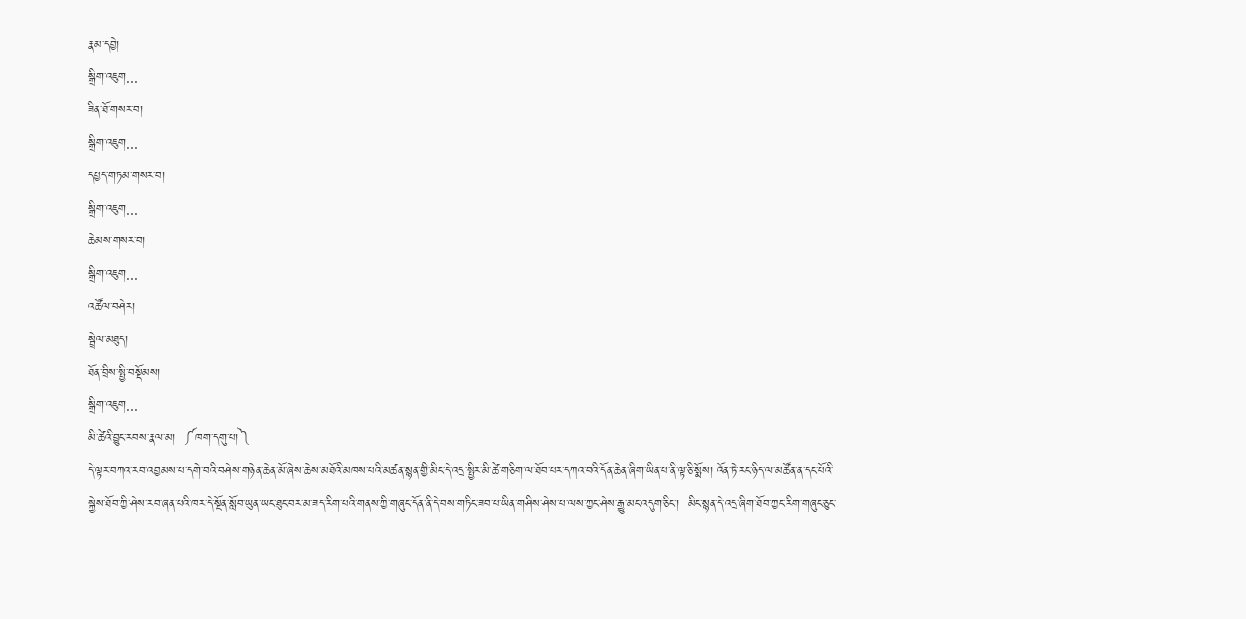རྣམ་དབྱེ།
སྒྲིག་འཇུག...
ཟིན་ཐོ་གསར་བ།
སྒྲིག་འཇུག...
དཔྱད་གཏམ་གསར་བ།
སྒྲིག་འཇུག...
ཆེམས་གསར་བ།
སྒྲིག་འཇུག...
འཚོལ་བཤེར།
སྦྲེལ་མཐུད།
ཐོན་བྲིས་སྤྱི་བསྡོམས།
སྒྲིག་འཇུག...
མི་ཚེའི་བྱུང་རབས་རྣལ་མ།  ༼ཁག་དགུ་པ།༽
དེ་ལྟར་བཀའ་རབ་འབྱམས་པ་དགེ་བའི་བཤེས་གཉེན་ཆེན་མོ་ཞེས་ཆེས་མཐོའི་མཁས་པའི་མཚན་སྙན་གྱི་མིང་དེ་འདྲ་སྤྱིར་མི་ཚེ་གཅིག་ལ་ཐོབ་པར་དཀའ་བའི་དོན་ཆེན་ཞིག་ཡིན་པ་ནི་ལྟ་ཅི་སྨོས། འོན་ཏེ་རང་ཉིད་ལ་མཚོན་ན་དང་པོའི་སྐྱེས་ཐོབ་ཀྱི་ཤེས་རབ་ཞན་པའི་ཁར་དེ་སྔོན་སློབ་ཡུན་ཡང་ཐུང་བར་མ་ཟད་རིག་པའི་གནས་ཀྱི་གཞུང་དོན་ནི་དེ་བས་གཏིང་ཟབ་པ་ཡིན་གཤིས་ཤེས་པ་ལས་ཀྱང་ཤེས་རྒྱུ་མང་འདུག་ཅིང་།  མིང་སྙན་དེ་འདྲ་ཞིག་ཐོབ་ཀྱང་རིག་གཞུང་ཅུང་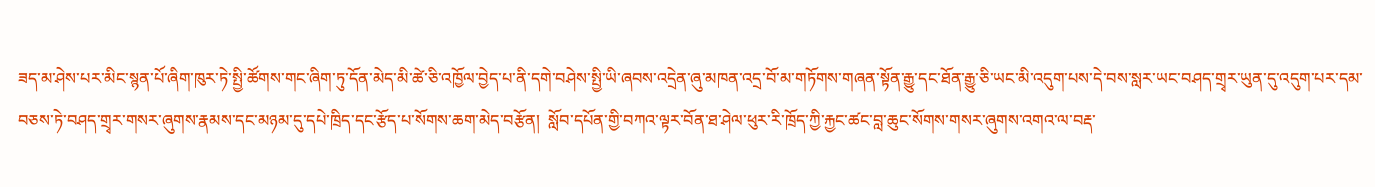ཟད་མ་ཤེས་པར་མིང་སྙན་པོ་ཞིག་ཁུར་ཏེ་སྤྱི་ཚོགས་གང་ཞིག་ཏུ་དོན་མེད་མི་ཚེ་ཅི་འཁྱོལ་བྱེད་པ་ནི་དགེ་བཤེས་སྤྱི་ཡི་ཞབས་འདྲེན་ཞུ་མཁན་འདྲ་བོ་མ་གཏོགས་གཞན་སྟོན་རྒྱུ་དང་ཐོན་རྒྱུ་ཅི་ཡང་མི་འདུག་པས་དེ་བས་སླར་ཡང་བཤད་གྲྭར་ཡུན་དུ་འདུག་པར་དམ་བཅས་ཏེ་བཤད་གྲྭར་གསར་ཞུགས་རྣམས་དང་མཉམ་དུ་དཔེ་ཁྲིད་དང་རྩོད་པ་སོགས་ཆག་མེད་བརྩོན།  སློབ་དཔོན་གྱི་བཀའ་ལྟར་བོན་ཐ་ཤེལ་ཕུར་རི་ཁྲོད་ཀྱི་རྐྱང་ཚང་བླ་ཆུང་སོགས་གསར་ཞུགས་འགའ་ལ་བརྡ་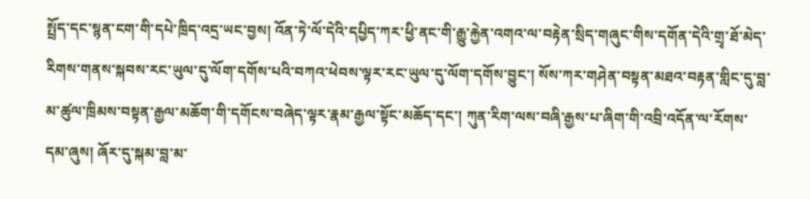སྤྲོད་དང་སྙན་ངག་གི་དཔེ་ཁྲིད་འདྲ་ཡང་བྱས། འོན་ཏེ་ལོ་དེའི་དཔྱིད་ཀར་ཕྱི་ནང་གི་རྒྱུ་རྐྱེན་འགའ་ལ་བརྟེན་སྲིད་གཞུང་གིས་དགོན་དེའི་གྲྭ་ཐོ་མེད་རིགས་གནས་སྐབས་རང་ཡུལ་དུ་ལོག་དགོས་པའི་བཀའ་ཕེབས་ལྟར་རང་ཡུལ་དུ་ལོག་དགོས་བྱུང་། སོས་ཀར་གཤེན་བསྟན་མཐའ་བརྟན་གླིང་དུ་བླ་མ་ཚུལ་ཁྲིམས་བསྟན་རྒྱལ་མཆོག་གི་དགོངས་བཞེད་ལྟར་རྣམ་རྒྱལ་སྟོང་མཆོད་དང་། ཀུན་རིག་ལས་བཞི་རྒྱས་པ་ཞིག་གི་འབྲི་འདོན་ལ་རོགས་དམ་ཞུས། ཞོར་དུ་སྐམ་བླ་མ་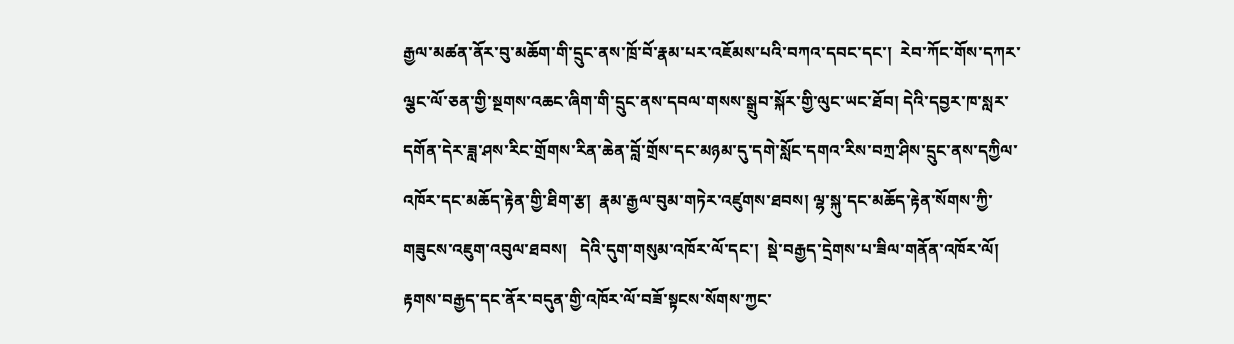རྒྱལ་མཚན་ནོར་བུ་མཆོག་གི་དྲུང་ནས་ཁྲོ་བོ་རྣམ་པར་འཇོམས་པའི་བཀའ་དབང་དང་།  རེབ་ཀོང་གོས་དཀར་ལྕང་ལོ་ཅན་གྱི་སྔགས་འཆང་ཞིག་གི་དྲུང་ནས་དབལ་གསས་སྒྲུབ་སྐོར་གྱི་ལུང་ཡང་ཐོབ། དེའི་དབྱར་ཁ་སླར་དགོན་དེར་ཟླ་ཤས་རིང་གྲོགས་རིན་ཆེན་བློ་གྲོས་དང་མཉམ་དུ་དགེ་སློང་དགའ་རིས་བཀྲ་ཤིས་དྲུང་ནས་དཀྱིལ་འཁོར་དང་མཆོད་རྟེན་གྱི་ཐིག་རྩ།  རྣམ་རྒྱལ་བུམ་གཏེར་འཛུགས་ཐབས། ལྷ་སྐུ་དང་མཆོད་རྟེན་སོགས་ཀྱི་གཟུངས་འཇུག་འབུལ་ཐབས།   དེའི་དུག་གསུམ་འཁོར་ལོ་དང་།  སྡེ་བརྒྱད་དྲེགས་པ་ཟིལ་གནོན་འཁོར་ལོ།  རྟགས་བརྒྱད་དང་ནོར་བདུན་གྱི་འཁོར་ལོ་བཟོ་སྟངས་སོགས་ཀྱང་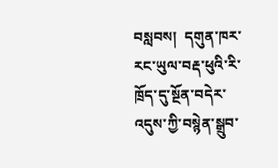བསླབས།  དགུན་ཁར་རང་ཡུལ་བརྡ་ཕུའི་རི་ཁྲོད་དུ་སྔོན་བདེར་འདུས་ཀྱི་བསྙེན་སྒྲུབ་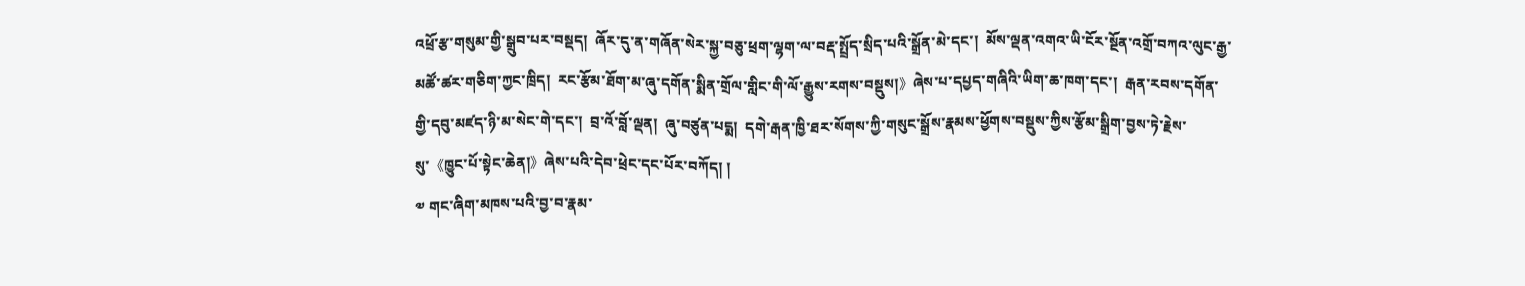འཕྲོ་རྩ་གསུམ་གྱི་སྒྲུབ་པར་བསྡད།  ཞོར་དུ་ན་གཞོན་སེར་སྐྱ་བཅུ་ཕྲག་ལྷག་ལ་བརྡ་སྤྲོད་སྲིད་པའི་སྒྲོན་མེ་དང་།  མོས་ལྡན་འགའ་ཡི་ངོར་སྔོན་འགྲོ་བཀའ་ལུང་རྒྱ་མཚོ་ཚར་གཅིག་ཀྱང་ཁྲིད།  རང་རྩོམ་ཐོག་མ་ཞུ་དགོན་སྨིན་གྲོལ་གླིང་གི་ལོ་རྒྱུས་རགས་བསྡུས།》ཞེས་པ་དཔྱད་གཞིའི་ཡིག་ཆ་ཁག་དང་།  རྒན་རབས་དགོན་གྱི་དབུ་མཛད་ཉི་མ་སེང་གེ་དང་།  བྲ་འོ་བློ་ལྡན།  ཞུ་བཙུན་པདྨ།  དགེ་རྒན་ཁྱི་ཐར་སོགས་ཀྱི་གསུང་སྒྲོས་རྣམས་ཕྱོགས་བསྡུས་ཀྱིས་རྩོམ་སྒྲིག་བྱས་ཏེ་རྗེས་སུ་《ཁྱུང་པོ་སྟེང་ཆེན།》ཞེས་པའི་དེབ་ཕྲེང་དང་པོར་བཀོད། །
༧ གང་ཞིག་མཁས་པའི་བྱ་བ་རྣམ་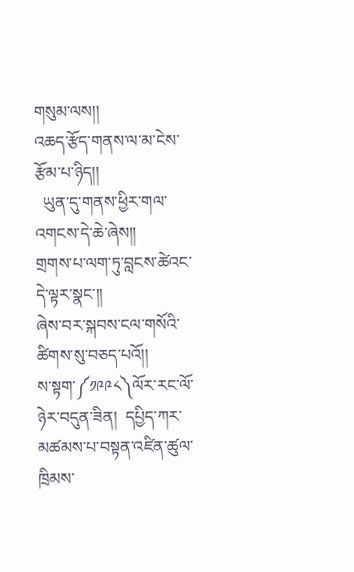གསུམ་ལས།།
འཆད་རྩོད་གནས་ལ་མ་ངེས་རྩོམ་པ་ཉིད།།
  ཡུན་དུ་གནས་ཕྱིར་གལ་འགངས་དེ་ཆེ་ཞེས།།
གྲགས་པ་ལག་ཏུ་བླངས་ཚེའང་དེ་ལྟར་སྣང་།།
ཞེས་བར་སྐབས་ངལ་གསོའི་ཚིགས་སུ་བཅད་པའོ།།
ས་སྟག་༼༡༩༩༨༽ལོར་རང་ལོ་ཉེར་བདུན་ཟིན།  དཔྱིད་ཀར་མཚམས་པ་བསྟན་འཛིན་ཚུལ་ཁྲིམས་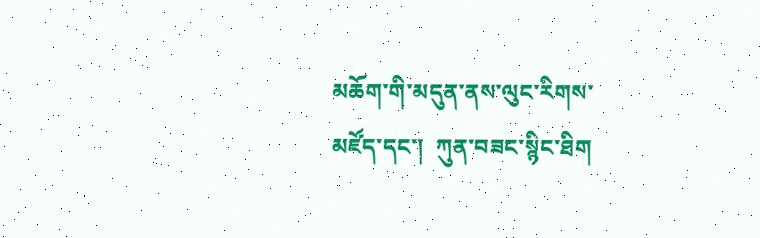མཆོག་གི་མདུན་ནས་ལུང་རིགས་མཛོད་དང་།  ཀུན་བཟང་སྙིང་ཐིག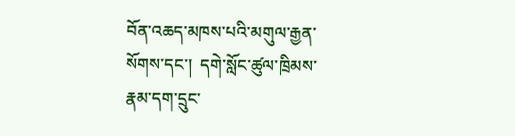བོན་འཆད་མཁས་པའི་མགུལ་རྒྱན་སོགས་དང་།  དགེ་སློང་ཚུལ་ཁྲིམས་རྣམ་དག་དྲུང་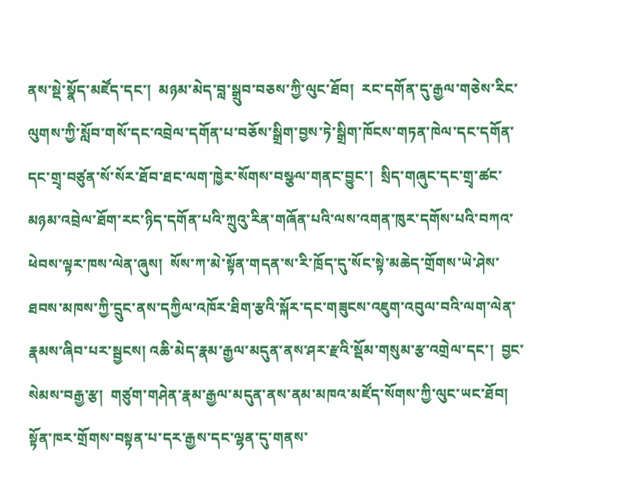ནས་སྡེ་སྣོད་མཛོད་དང་།  མཉམ་མེད་བླ་སྒྲུབ་བཅས་ཀྱི་ལུང་ཐོབ།  རང་དགོན་དུ་རྒྱལ་གཅེས་རིང་ལུགས་ཀྱི་སློབ་གསོ་དང་འབྲེལ་དགོན་པ་བཅོས་སྒྲིག་བྱས་ཏེ་སྒྲིག་ཁོངས་གཏན་ཁེལ་དང་དགོན་དང་གྲྭ་བཙུན་སོ་སོར་ཐོབ་ཐང་ལག་ཁྱེར་སོགས་བསྩལ་གནང་བྱུང་།  སྲིད་གཞུང་དང་གྲྭ་ཚང་མཉམ་འབྲེལ་ཐོག་རང་ཉིད་དགོན་པའི་ཀྲུའུ་རིན་གཞོན་པའི་ལས་འགན་ཁུར་དགོས་པའི་བཀའ་ཕེབས་ལྟར་ཁས་ལེན་ཞུས།  སོས་ཀ་མེ་སྟོན་གདན་ས་རི་ཁྲོད་དུ་སོང་སྟེ་མཆེད་གྲོགས་ཡེ་ཤེས་ཐབས་མཁས་ཀྱི་དྲུང་ནས་དཀྱིལ་འཁོར་ཐིག་རྩའི་སྐོར་དང་གཟུངས་འཇུག་འབུལ་བའི་ལག་ལེན་རྣམས་ཞིབ་པར་སྦྱངས། འཆི་མེད་རྣམ་རྒྱལ་མདུན་ནས་ཤར་རྫའི་སྡོམ་གསུམ་རྩ་འགྲེལ་དང་།  བྱང་སེམས་བརྒྱ་རྩ།  གཙུག་གཤེན་རྣམ་རྒྱལ་མདུན་ནས་ནམ་མཁའ་མཛོད་སོགས་ཀྱི་ལུང་ཡང་ཐོབ། སྟོན་ཁར་གྲོགས་བསྟན་པ་དར་རྒྱས་དང་ལྷན་དུ་གནས་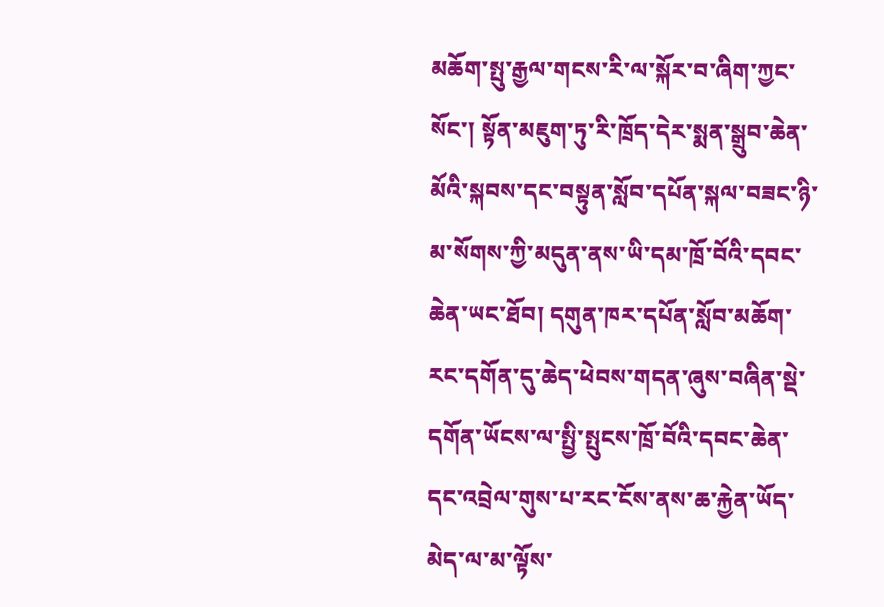མཆོག་སྤུ་རྒྱལ་གངས་རི་ལ་སྐོར་བ་ཞིག་ཀྱང་སོང་། སྟོན་མཇུག་ཏུ་རི་ཁྲོད་དེར་སྨན་སྒྲུབ་ཆེན་མོའི་སྐབས་དང་བསྟུན་སློབ་དཔོན་སྐལ་བཟང་ཉི་མ་སོགས་ཀྱི་མདུན་ནས་ཡི་དམ་ཁྲོ་བོའི་དབང་ཆེན་ཡང་ཐོབ། དགུན་ཁར་དཔོན་སློབ་མཆོག་རང་དགོན་དུ་ཆེད་ཕེབས་གདན་ཞུས་བཞིན་སྡེ་དགོན་ཡོངས་ལ་སྤྱི་སྤུངས་ཁྲོ་བོའི་དབང་ཆེན་དང་འབྲེལ་གུས་པ་རང་ངོས་ནས་ཆ་རྐྱེན་ཡོད་མེད་ལ་མ་ལྟོས་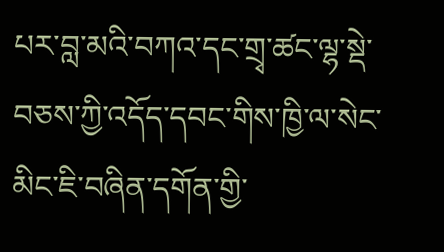པར་བླ་མའི་བཀའ་དང་གྲྭ་ཚང་ལྷ་སྡེ་བཅས་ཀྱི་འདོད་དབང་གིས་ཁྱི་ལ་སེང་མིང་ཇི་བཞིན་དགོན་གྱི་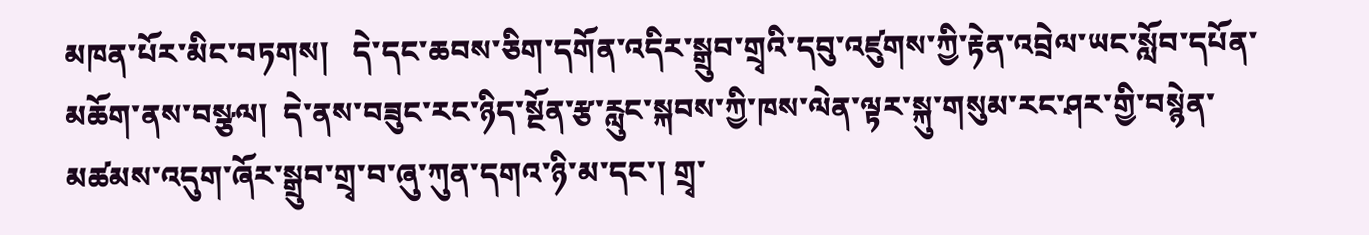མཁན་པོར་མིང་བཏགས།   དེ་དང་ཆབས་ཅིག་དགོན་འདིར་སྒྲུབ་གྲྭའི་དབུ་འཛུགས་ཀྱི་རྟེན་འབྲེལ་ཡང་སློབ་དཔོན་མཆོག་ནས་བསྩལ།  དེ་ནས་བཟུང་རང་ཉིད་སྔོན་རྩ་རླུང་སྐབས་ཀྱི་ཁས་ལེན་ལྟར་སྐུ་གསུམ་རང་ཤར་གྱི་བསྙེན་མཚམས་འདུག་ཞོར་སྒྲུབ་གྲྭ་བ་ཞུ་ཀུན་དགའ་ཉི་མ་དང་། གྲྭ་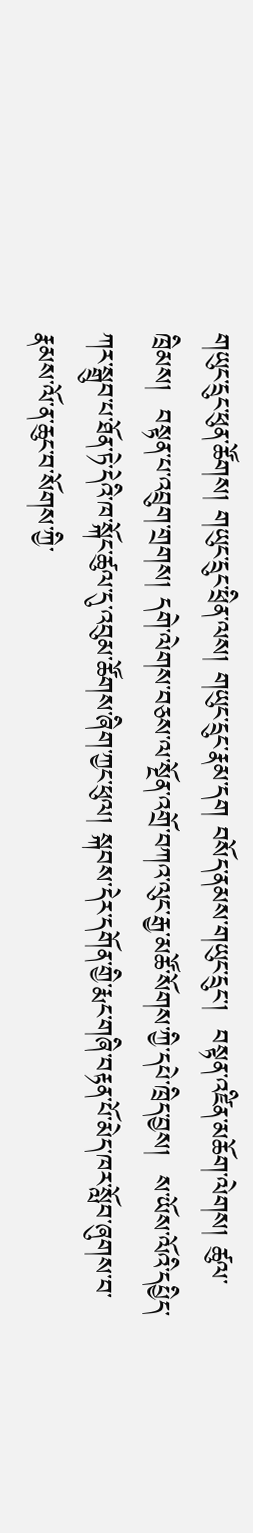གཡུང་དྲུང་ཕུན་ཚོགས། གཡུང་དྲུང་ཕྲིན་ལས། གཡུང་དྲུང་རྣམ་དག བསོད་ནམས་གཡུང་དྲུང་།  བསྟན་འཛིན་མཆོག་ལེགས། ཚུལ་ཁྲིམས།  བསྟན་པ་འབྲུག་གྲགས། དགེ་ལེགས་བཅས་ལ་སྔོན་འགྲོ་བཀའ་ལུང་རྒྱ་མཚོ་སོགས་ཀྱི་དཔེ་ཁྲིད་བྱས།  ས་ཡོས་ལོའི་དཔྱིད་ཀར་སྒྲུབ་པ་ཐོན་ཏེ་དེའི་ཁ་སྐོང་ཚུལ་དུ་འབུམ་ཚོགས་ཞིག་ཀྱང་ཕུལ། སྐབས་དེར་དགོན་གྱི་རྨང་གཞི་བརྟན་པོ་མེད་ཁར་སློབ་ཞུགས་བ་རྣམས་ལོ་ན་ཆུང་བ་སོགས་ཀྱི་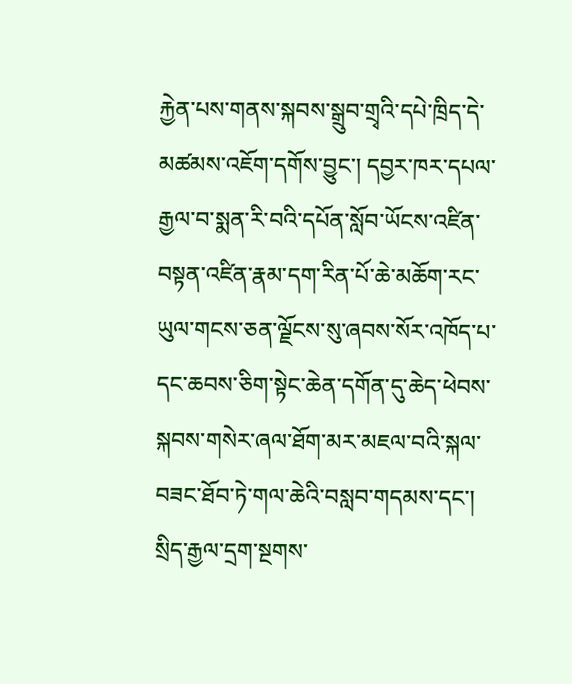རྐྱེན་པས་གནས་སྐབས་སྒྲུབ་གྲྭའི་དཔེ་ཁྲིད་དེ་མཚམས་འཇོག་དགོས་བྱུང་། དབྱར་ཁར་དཔལ་རྒྱལ་བ་སྨན་རི་བའི་དཔོན་སློབ་ཡོངས་འཛིན་བསྟན་འཛིན་རྣམ་དག་རིན་པོ་ཆེ་མཆོག་རང་ཡུལ་གངས་ཅན་ལྗོངས་སུ་ཞབས་སོར་འཁོད་པ་དང་ཆབས་ཅིག་སྟེང་ཆེན་དགོན་དུ་ཆེད་ཕེབས་སྐབས་གསེར་ཞལ་ཐོག་མར་མཇལ་བའི་སྐལ་བཟང་ཐོབ་ཏེ་གལ་ཆེའི་བསླབ་གདམས་དང་།  སྲིད་རྒྱལ་དྲག་སྔགས་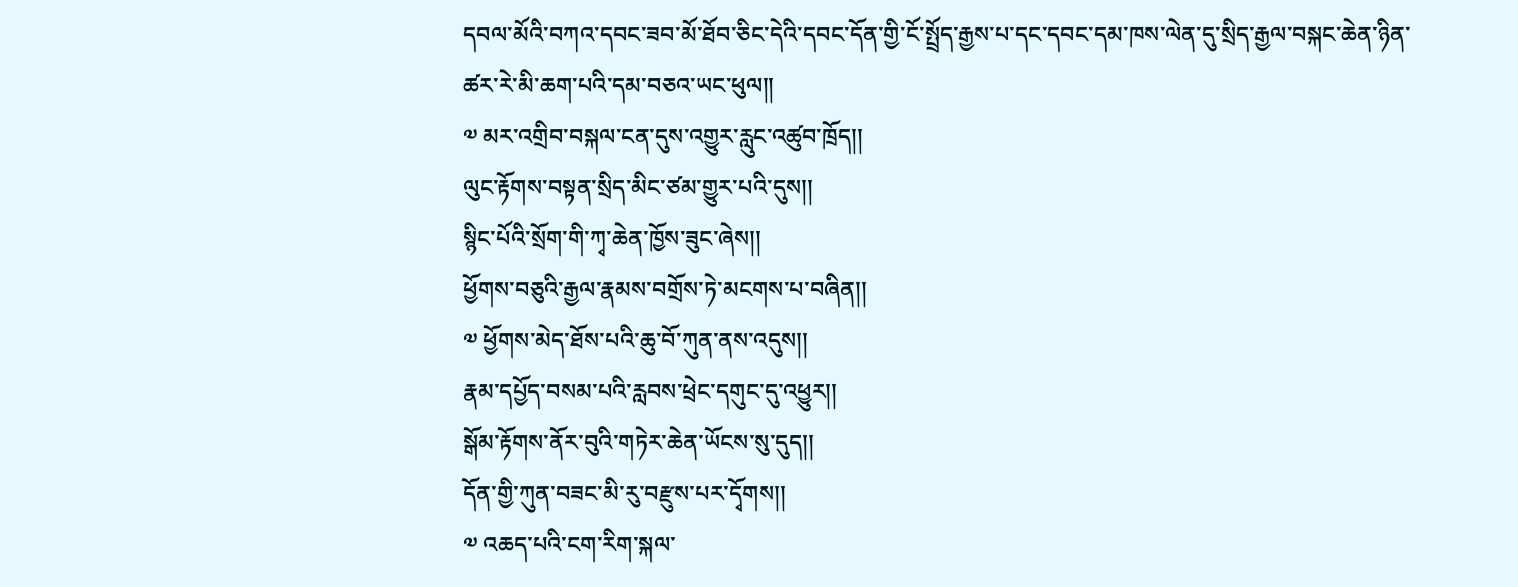དབལ་མོའི་བཀའ་དབང་ཟབ་མོ་ཐོབ་ཅིང་དེའི་དབང་དོན་གྱི་ངོ་སྤྲོད་རྒྱས་པ་དང་དབང་དམ་ཁས་ལེན་དུ་སྲིད་རྒྱལ་བསྐང་ཆེན་ཉིན་ཚར་རེ་མི་ཆག་པའི་དམ་བཅའ་ཡང་ཕུལ།།
༧ མར་འགྲིབ་བསྐལ་ངན་དུས་འགྱུར་རླུང་འཚུབ་ཁྲོད།།
ལུང་རྟོགས་བསྟན་སྲིད་མིང་ཙམ་གྱུར་པའི་དུས།།
སྙིང་པོའི་སྲོག་གི་ཀྭ་ཆེན་ཁྱོས་ཟུང་ཞེས།།
ཕྱོགས་བཅུའི་རྒྱལ་རྣམས་བགྲོས་ཏེ་མངགས་པ་བཞིན།།
༧ ཕྱོགས་མེད་ཐོས་པའི་ཆུ་བོ་ཀུན་ནས་འདུས།།
རྣམ་དཔྱོད་བསམ་པའི་རླབས་ཕྲེང་དགུང་དུ་འཕྱུར།།
སྒོམ་རྟོགས་ནོར་བུའི་གཏེར་ཆེན་ཡོངས་སུ་དུད།།
དོན་གྱི་ཀུན་བཟང་མི་རུ་བརྫུས་པར་དྭོགས།།
༧ འཆད་པའི་ངག་རིག་སྐལ་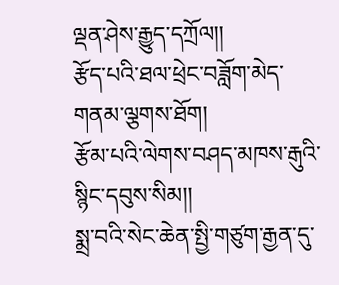ལྡན་ཤེས་རྒྱུད་དཀྲོལ།།
རྩོད་པའི་ཐལ་ཕྲེང་བཟློག་མེད་གནམ་ལྕགས་ཐོག།
རྩོམ་པའི་ལེགས་བཤད་མཁས་རྒུའི་སྙིང་དབུས་སིམ།།
སྨྲ་བའི་སེང་ཆེན་སྤྱི་གཙུག་རྒྱན་དུ་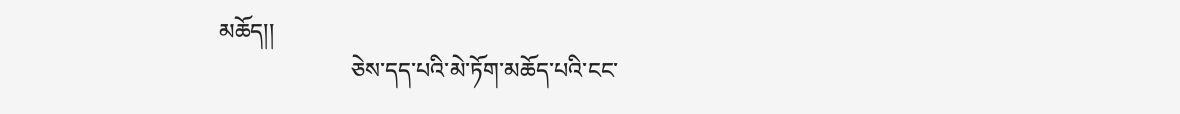མཆོད།།
                       ཅེས་དད་པའི་མེ་ཏོག་མཆོད་པའི་ངང་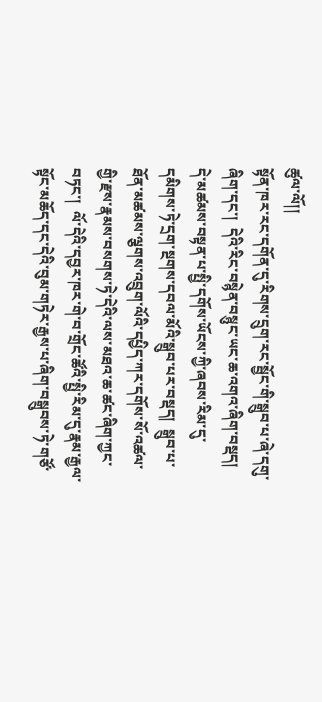ཚུལ་ལོ།།
སྟོན་ཁར་རང་དགོན་དུ་རིགས་དྲུག་རང་སྦྱོང་གི་སྒྲུབ་པ་ཞེ་དགུ་ཞིག་དང་།  དེའི་རིང་བསྙེན་བསྙུང་ཡང་ཆ་འགའ་ཞིག་བསྡད།  དེ་མཚམས་བསྟན་པ་སྤྱི་དགོས་ཡོངས་ཀྱི་ཞབས་རིམ་དུ་དམིགས་ཏེ་དྲག་སྔགས་དབལ་མོའི་སྒྲུབ་པར་བསྡད།  སྒྲུབ་པ་ཐོན་མཚམས་ལྕགས་འབྲུག་ལོའི་དཔྱིད་ཀར་དགོས་སོ་འཚལ་གྱི་རྫས་རྣམས་བསགས་ཏེ་དེའི་ལས་མཐའ་ཆ་ཚང་ཞིག་ཀྱང་བཏང་།  ལོ་དེའི་དབྱར་ཁར་གེ་བ་གྲོང་ཚོའི་སྤྱི་རིམ་དུ་རྣམ་རྒྱལ་སྟོང་མཆོད་དང་དེའི་བུམ་གཏེར་རྒྱས་པ་ཞིག་བསྒྲུབས་ཏེ་གཙོ་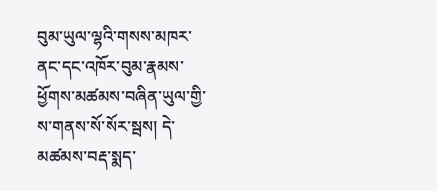བུམ་ཡུལ་ལྷའི་གསས་མཁར་ནང་དང་འཁོར་བུམ་རྣམས་ཕྱོགས་མཚམས་བཞིན་ཡུལ་གྱི་ས་གནས་སོ་སོར་སྦས། དེ་མཚམས་བརྡ་སྨད་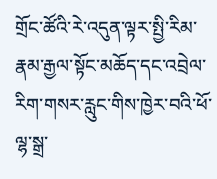གྲོང་ཚོའི་རེ་འདུན་ལྟར་སྤྱི་རིམ་རྣམ་རྒྱལ་སྟོང་མཆོད་དང་འབྲེལ་རིག་གསར་རླུང་གིས་ཁྱེར་བའི་ཕོ་ལྷ་སྒྲ་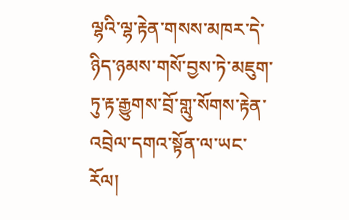ལྷའི་ལྷ་རྟེན་གསས་མཁར་དེ་ཉིད་ཉམས་གསོ་བྱས་ཏེ་མཇུག་ཏུ་རྟ་རྒྱུགས་བྲོ་གླུ་སོགས་རྟེན་འབྲེལ་དགའ་སྟོན་ལ་ཡང་རོལ།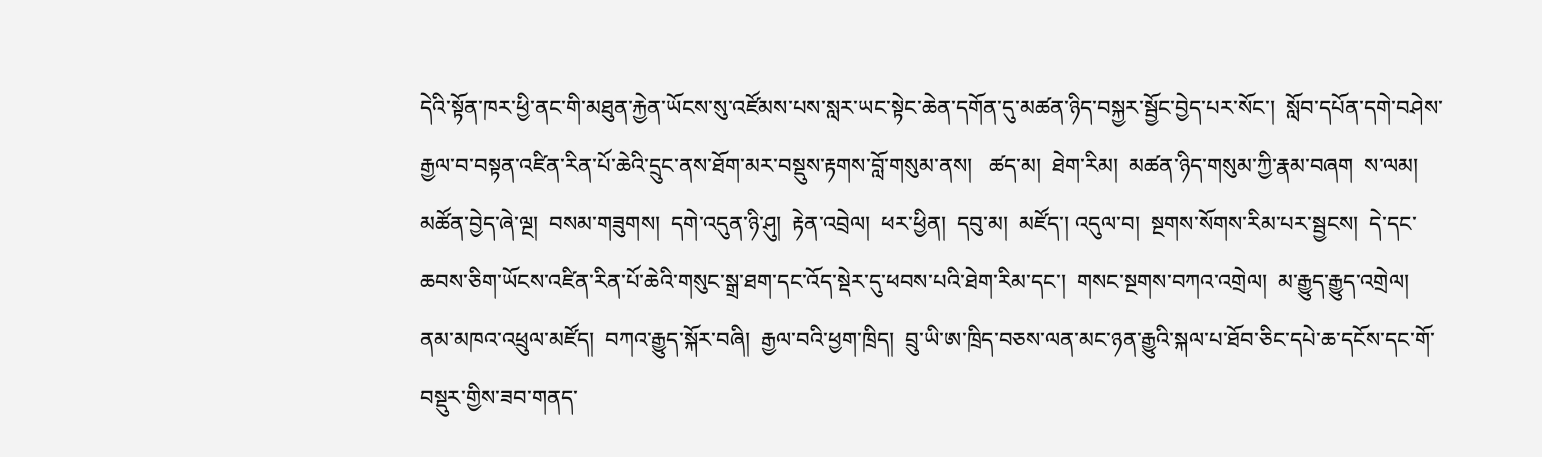དེའི་སྟོན་ཁར་ཕྱི་ནང་གི་མཐུན་རྐྱེན་ཡོངས་སུ་འཛོམས་པས་སླར་ཡང་སྟེང་ཆེན་དགོན་དུ་མཚན་ཉིད་བསྐྱར་སྦྱོང་བྱེད་པར་སོང་།  སློབ་དཔོན་དགེ་བཤེས་རྒྱལ་བ་བསྟན་འཛིན་རིན་པོ་ཆེའི་དྲུང་ནས་ཐོག་མར་བསྡུས་རྟགས་བློ་གསུམ་ནས།   ཚད་མ།  ཐེག་རིམ།  མཚན་ཉིད་གསུམ་ཀྱི་རྣམ་བཞག  ས་ལམ།  མཚོན་བྱེད་ཞེ་ལྔ།  བསམ་གཟུགས།  དགེ་འདུན་ཉི་ཤུ།  རྟེན་འབྲེལ།  ཕར་ཕྱིན།  དབུ་མ།  མཛོད་། འདུལ་བ།  སྔགས་སོགས་རིམ་པར་སྦྱངས།  དེ་དང་ཆབས་ཅིག་ཡོངས་འཛིན་རིན་པོ་ཆེའི་གསུང་སྒྲ་ཐག་དང་འོད་སྡེར་དུ་ཕབས་པའི་ཐེག་རིམ་དང་།  གསང་སྔགས་བཀའ་འགྲེལ།  མ་རྒྱུད་རྒྱུད་འགྲེལ།  ནམ་མཁའ་འཕྲུལ་མཛོད།  བཀའ་རྒྱུད་སྐོར་བཞི།  རྒྱལ་བའི་ཕྱག་ཁྲིད།  བྲུ་ཡི་ཨ་ཁྲིད་བཅས་ལན་མང་ཉན་རྒྱུའི་སྐལ་པ་ཐོབ་ཅིང་དཔེ་ཆ་དངོས་དང་གོ་བསྡུར་གྱིས་ཟབ་གནད་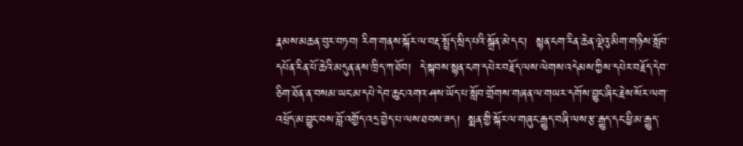རྣམས་མཆན་བུར་བཏབ། རིག་གནས་སྐོར་ལ་བརྡ་སྤྲོད་སྲིད་པའི་སྒྲོན་མེ་དང་།  སྙན་ངག་རིན་ཆེན་ལྡེའུ་མིག་གཉིས་སློབ་དཔོན་རིན་པོ་ཆེའི་མདུན་ནས་ཁྲིད་ཀ་ཐོབ།  དེ་སྐབས་སྙན་ངག་དཔེར་བརྗོད་ལས་ལེགས་འདེམས་ཀྱིས་དཔེར་བརྗོད་དེབ་ཅིག་ཐོན་ན་བསམ་ཡང་མ་དཔེ་དེབ་ཆུང་འགའ་ཤས་ཡོད་པ་སློབ་གྲོགས་གཞན་ལ་གཡར་དགོས་བྱུང་ཞིང་རྗེས་སོར་ལག་འཕྲོད་མ་བྱུང་བས་བློ་འགྱོད་འདྲ་བྱེད་པ་ལས་ཐབས་ཟད།  སྨན་གྱི་སྐོར་ལ་གཞུང་རྒྱུད་བཞི་ལས་རྩ་རྒྱུད་དང་ཕྱི་མ་རྒྱུད་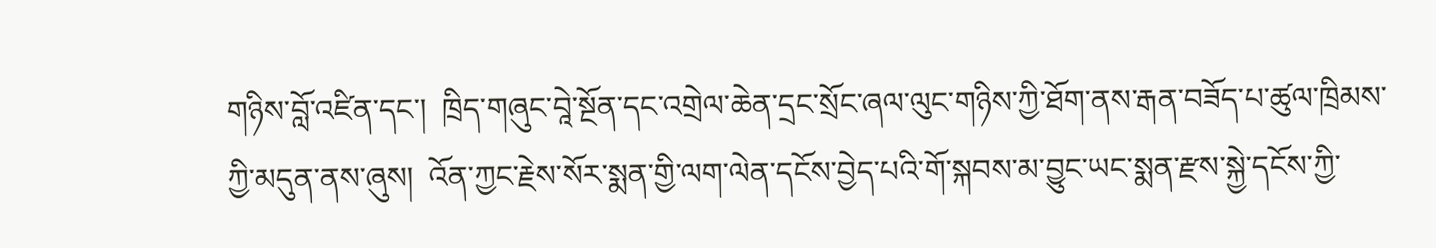གཉིས་བློ་འཛིན་དང་།  ཁྲིད་གཞུང་བཱེ་སྔོན་དང་འགྲེལ་ཆེན་དྲང་སྲོང་ཞལ་ལུང་གཉིས་ཀྱི་ཐོག་ནས་རྒན་བཟོད་པ་ཚུལ་ཁྲིམས་ཀྱི་མདུན་ནས་ཞུས།  འོན་ཀྱང་རྗེས་སོར་སྨན་གྱི་ལག་ལེན་དངོས་བྱེད་པའི་གོ་སྐབས་མ་བྱུང་ཡང་སྨན་རྫས་སྐྱེ་དངོས་ཀྱི་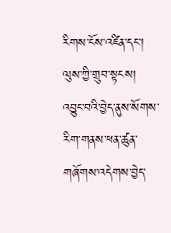རིགས་ངོས་འཛིན་དང་།  ལུས་ཀྱི་གྲུབ་སྟངས།  འབྱུང་བའི་བྱེད་ནུས་སོགས་རིག་གནས་ཕན་ཚུན་གཞོགས་འདེགས་བྱེད་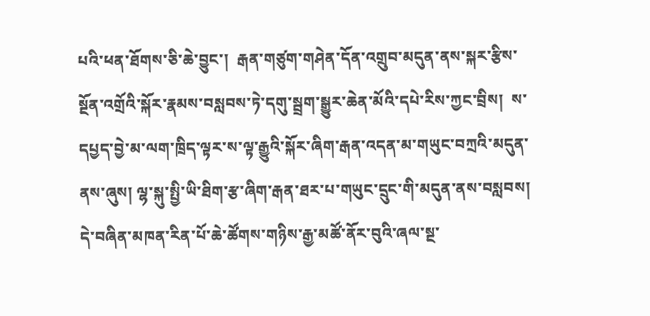པའི་ཕན་ཐོགས་ཅི་ཆེ་བྱུང་།  རྒན་གཙུག་གཤེན་དོན་འགྲུབ་མདུན་ནས་སྐར་རྩིས་སྔོན་འགྲོའི་སྐོར་རྣམས་བསླབས་ཏེ་དགུ་སྦྲག་སྒྱུར་ཆེན་མོའི་དཔེ་རིས་ཀྱང་བྲིས།  ས་དཔྱད་བྱེ་མ་ལག་ཁྲིད་ལྟར་ས་ལྟ་རྒྱུའི་སྐོར་ཞིག་རྒན་འདན་མ་གཡུང་བཀྲའི་མདུན་ནས་ཞུས། ལྷ་སྐུ་སྤྱི་ཡི་ཐིག་རྩ་ཞིག་རྒན་ཐར་པ་གཡུང་དྲུང་གི་མདུན་ནས་བསླབས།  དེ་བཞིན་མཁན་རིན་པོ་ཆེ་ཚོགས་གཉིས་རྒྱ་མཚོ་ནོར་བུའི་ཞལ་སྔ་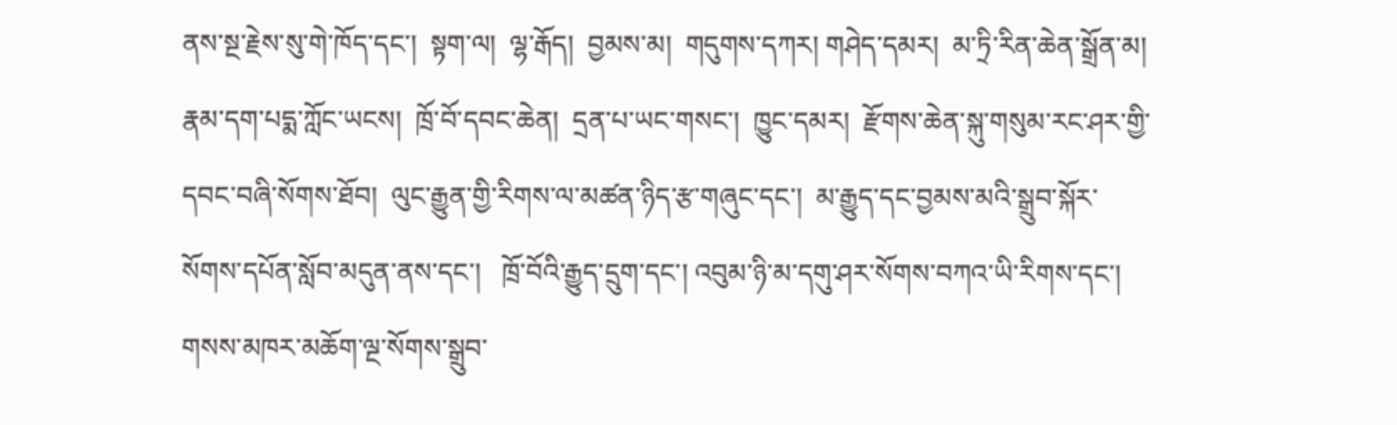ནས་སྔ་རྗེས་སུ་གེ་ཁོད་དང་།  སྟག་ལ།  ལྷ་རྒོད།  བྱམས་མ།  གདུགས་དཀར། གཤེད་དམར།  མ་ཏྲི་རིན་ཆེན་སྒྲོན་མ། རྣམ་དག་པདྨ་ཀློང་ཡངས།  ཁྲོ་བོ་དབང་ཆེན།  དྲན་པ་ཡང་གསང་།  ཁྱུང་དམར།  རྫོགས་ཆེན་སྐུ་གསུམ་རང་ཤར་གྱི་དབང་བཞི་སོགས་ཐོབ།  ལུང་རྒྱུན་གྱི་རིགས་ལ་མཚན་ཉིད་རྩ་གཞུང་དང་།  མ་རྒྱུད་དང་བྱམས་མའི་སྒྲུབ་སྐོར་སོགས་དཔོན་སློབ་མདུན་ནས་དང་།   ཁྲོ་བོའི་རྒྱུད་དྲུག་དང་། འབུམ་ཉི་མ་དགུ་ཤར་སོགས་བཀའ་ཡི་རིགས་དང་། གསས་མཁར་མཆོག་ལྔ་སོགས་སྒྲུབ་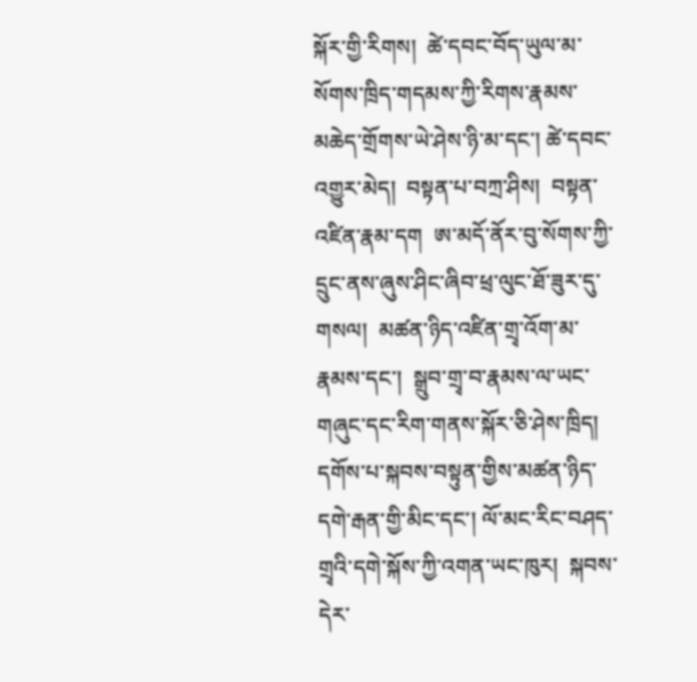སྐོར་གྱི་རིགས།  ཚེ་དབང་བོད་ཡུལ་མ་སོགས་ཁྲིད་གདམས་ཀྱི་རིགས་རྣམས་མཆེད་གྲོགས་ཡེ་ཤེས་ཉི་མ་དང་། ཚེ་དབང་འགྱུར་མེད།  བསྟན་པ་བཀྲ་ཤིས།  བསྟན་འཛིན་རྣམ་དག  ཨ་མདོ་ནོར་བུ་སོགས་ཀྱི་དྲུང་ནས་ཞུས་ཤིང་ཞིབ་ཕྲ་ལུང་ཐོ་ཟུར་དུ་གསལ།  མཚན་ཉིད་འཛིན་གྲྭ་འོག་མ་རྣམས་དང་།  སྒྲུབ་གྲྭ་བ་རྣམས་ལ་ཡང་གཞུང་དང་རིག་གནས་སྐོར་ཅི་ཤེས་ཁྲིད།  དགོས་པ་སྐབས་བསྟུན་གྱིས་མཚན་ཉིད་དགེ་རྒན་གྱི་མིང་དང་། ལོ་མང་རིང་བཤད་གྲྭའི་དགེ་སྐོས་ཀྱི་འགན་ཡང་ཁུར།  སྐབས་དེར་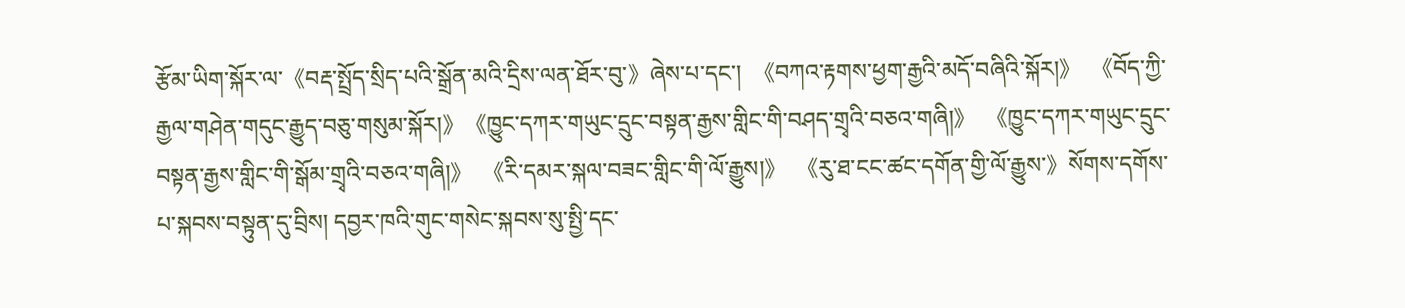རྩོམ་ཡིག་སྐོར་ལ་《བརྡ་སྤྲོད་སྲིད་པའི་སྒྲོན་མའི་དྲིས་ལན་ཐོར་བུ་》ཞེས་པ་དང་།  《བཀའ་རྟགས་ཕྱག་རྒྱའི་མདོ་བཞིའི་སྐོར།》  《བོད་ཀྱི་རྒྱལ་གཤེན་གདུང་རྒྱུད་བཅུ་གསུམ་སྐོར།》《ཁྱུང་དཀར་གཡུང་དྲུང་བསྟན་རྒྱས་གླིང་གི་བཤད་གྲྭའི་བཅའ་གཞི།》  《ཁྱུང་དཀར་གཡུང་དྲུང་བསྟན་རྒྱས་གླིང་གི་སྒོམ་གྲྭའི་བཅའ་གཞི།》  《རི་དམར་སྐལ་བཟང་གླིང་གི་ལོ་རྒྱུས།》  《རུ་ཐ་ངང་ཚང་དགོན་གྱི་ལོ་རྒྱུས་》སོགས་དགོས་པ་སྐབས་བསྟུན་དུ་བྲིས། དབྱར་ཁའི་གུང་གསེང་སྐབས་སུ་སྤྱི་དང་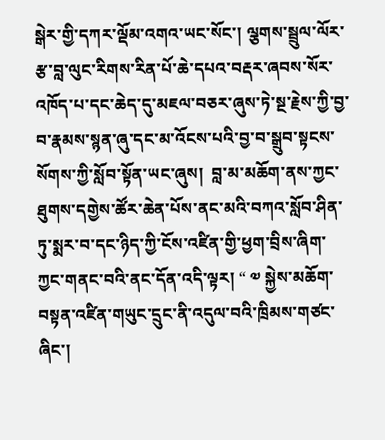སྒེར་གྱི་དཀར་ལྡོམ་འགའ་ཡང་སོང་། ལྕགས་སྦྲུལ་ལོར་རྩ་བླ་ལུང་རིགས་རིན་པོ་ཆེ་དཔའ་བརྡར་ཞབས་སོར་འཁོད་པ་དང་ཆེད་དུ་མཇལ་བཅར་ཞུས་ཏེ་སྔ་རྗེས་ཀྱི་བྱ་བ་རྣམས་སྙན་ཞུ་དང་མ་འོངས་པའི་བྱ་བ་སྒྲུབ་སྟངས་སོགས་ཀྱི་སློབ་སྟོན་ཡང་ཞུས།  བླ་མ་མཆོག་ནས་ཀྱང་ཐུགས་དགྱེས་ཚོར་ཆེན་པོས་ནང་མའི་བཀའ་སློབ་ཤིན་ཏུ་སྨར་བ་དང་ཉིད་ཀྱི་ངོས་འཛིན་གྱི་ཕྱག་བྲིས་ཞིག་ཀྱང་གནང་བའི་ནང་དོན་འདི་ལྟར། “ ༧ སྐྱེས་མཆོག་བསྟན་འཛིན་གཡུང་དྲུང་ནི་འདུལ་བའི་ཁྲིམས་གཙང་ཞིང་།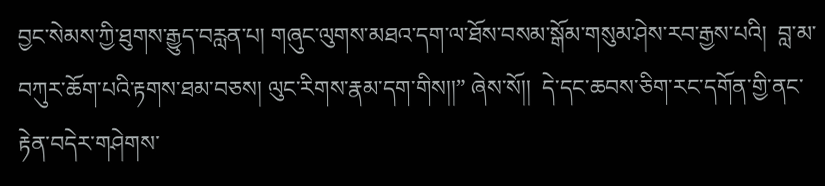བྱང་སེམས་ཀྱི་ཐུགས་རྒྱུད་བརླན་པ། གཞུང་ལུགས་མཐའ་དག་ལ་ཐོས་བསམ་སྒོམ་གསུམ་ཤེས་རབ་རྒྱས་པའི།  བླ་མ་བཀུར་ཆོག་པའི་རྟགས་ཐམ་བཅས། ལུང་རིགས་རྣམ་དག་གིས།།” ཞེས་སོ།།  དེ་དང་ཆབས་ཅིག་རང་དགོན་གྱི་ནང་རྟེན་བདེར་གཤེགས་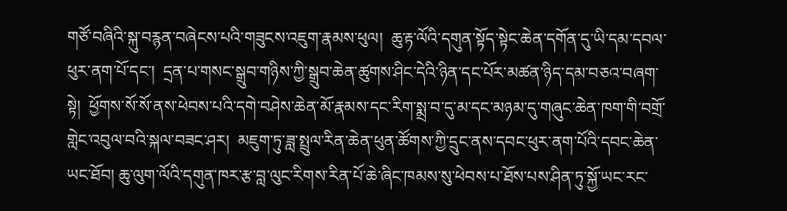གཙོ་བཞིའི་སྐུ་བརྙན་བཞེངས་པའི་གཟུངས་འཇུག་རྣམས་ཕུལ།  ཆུ་རྟ་ལོའི་དགུན་སྟོད་སྟེང་ཆེན་དགོན་དུ་ཡི་དམ་དབལ་ཕུར་ནག་པོ་དང་།  དྲན་པ་གསང་སྒྲུབ་གཉིས་ཀྱི་སྒྲུབ་ཆེན་ཚུགས་ཤིང་དེའི་ཉིན་དང་པོར་མཚན་ཉིད་དམ་བཅའ་བཞག་སྟེ།  ཕྱོགས་སོ་སོ་ནས་ཕེབས་པའི་དགེ་བཤེས་ཆེན་མོ་རྣམས་དང་རིག་སྨྲ་བ་དུ་མ་དང་མཉམ་དུ་གཞུང་ཆེན་ཁག་གི་བགྲོ་གླེང་འབུལ་བའི་སྐལ་བཟང་ཤར།  མཇུག་ཏུ་ཟླ་སྤྲུལ་རིན་ཆེན་ཕུན་ཚོགས་ཀྱི་དྲུང་ནས་དབང་ཕུར་ནག་པོའི་དབང་ཆེན་ཡང་ཐོབ། ཆུ་ལུག་ལོའི་དགུན་ཁར་རྩ་བླ་ལུང་རིགས་རིན་པོ་ཆེ་ཞིང་ཁམས་སུ་ཕེབས་པ་ཐོས་པས་ཤིན་ཏུ་སྐྱོ་ཡང་རང་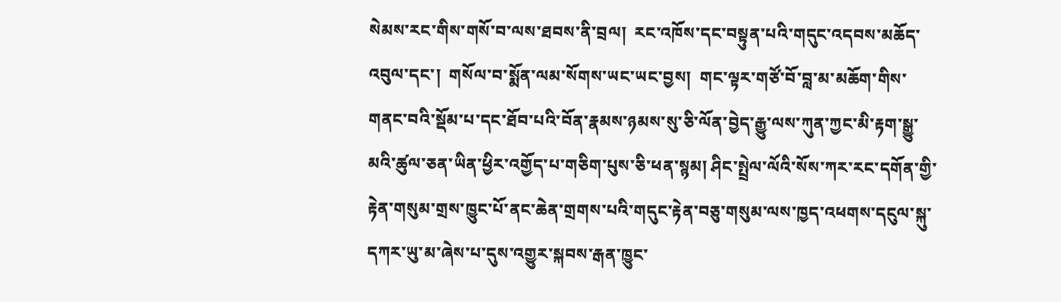སེམས་རང་གིས་གསོ་བ་ལས་ཐབས་ནི་བྲལ།  རང་འཁོས་དང་བསྟུན་པའི་གདུང་འདབས་མཆོད་འབུལ་དང་།  གསོལ་བ་སྨོན་ལམ་སོགས་ཡང་ཡང་བྱས།  གང་ལྟར་གཙོ་བོ་བླ་མ་མཆོག་གིས་གནང་བའི་སྡོམ་པ་དང་ཐོབ་པའི་བོན་རྣམས་ཉམས་སུ་ཅི་ལོན་བྱེད་རྒྱུ་ལས་ཀུན་ཀྱང་མི་རྟག་སྒྱུ་མའི་ཚུལ་ཅན་ཡིན་ཕྱིར་འགྱོད་པ་གཅིག་པུས་ཅི་ཕན་སྙམ། ཤིང་སྤྲེལ་ལོའི་སོས་ཀར་རང་དགོན་གྱི་རྟེན་གསུམ་གྲས་ཁྱུང་པོ་ནང་ཆེན་གྲགས་པའི་གདུང་རྟེན་བཅུ་གསུམ་ལས་ཁྱད་འཕགས་དངུལ་སྐུ་དཀར་ཡུ་མ་ཞེས་པ་དུས་འགྱུར་སྐབས་རྒན་ཁྱུང་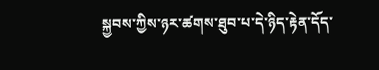སྐྱབས་ཀྱིས་ཉར་ཚགས་ཐུབ་པ་དེ་ཉིད་རྟེན་དོད་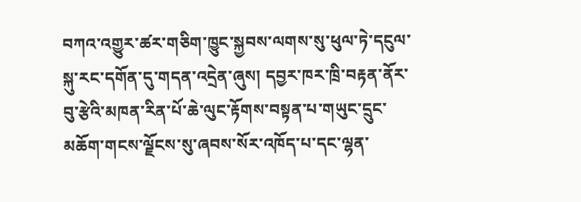བཀའ་འགྱུར་ཚར་གཅིག་ཁྱུང་སྐྱབས་ལགས་སུ་ཕུལ་ཏེ་དངུལ་སྐུ་རང་དགོན་དུ་གདན་འདྲེན་ཞུས། དབྱར་ཁར་ཁྲི་བརྟན་ནོར་བུ་རྩེའི་མཁན་རིན་པོ་ཆེ་ལུང་རྟོགས་བསྟན་པ་གཡུང་དྲུང་མཆོག་གངས་ལྗོངས་སུ་ཞབས་སོར་འཁོད་པ་དང་ལྷན་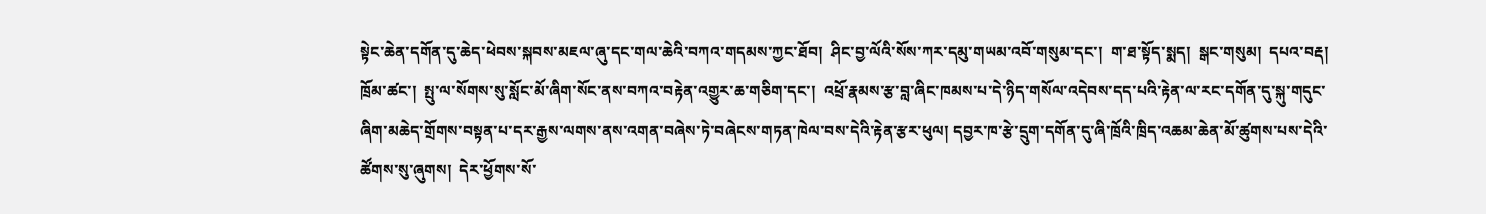སྟེང་ཆེན་དགོན་དུ་ཆེད་ཕེབས་སྐབས་མཇལ་ཞུ་དང་གལ་ཆེའི་བཀའ་གདམས་ཀྱང་ཐོབ།  ཤིང་བྱ་ལོའི་སོས་ཀར་དམུ་གཡམ་འབོ་གསུམ་དང་།  ག་ཐ་སྟོད་སྨད།  སྒང་གསུམ།  དཔའ་བརྡ།  ཁྲོམ་ཚང་།  སྤུ་ལ་སོགས་སུ་སློང་མོ་ཞིག་སོང་ནས་བཀའ་བརྟེན་འགྱུར་ཆ་གཅིག་དང་།  འཕྲོ་རྣམས་རྩ་བླ་ཞིང་ཁམས་པ་དེ་ཉིད་གསོལ་འདེབས་དད་པའི་རྟེན་ལ་རང་དགོན་དུ་སྐུ་གདུང་ཞིག་མཆེད་གྲོགས་བསྟན་པ་དར་རྒྱས་ལགས་ནས་འགན་བཞེས་ཏེ་བཞེངས་གཏན་ཁེལ་བས་དེའི་རྟེན་རྩར་ཕུལ། དབྱར་ཁ་རྩེ་དྲུག་དགོན་དུ་ཞི་ཁྲོའི་ཁྲིད་འཆམ་ཆེན་མོ་ཚུགས་པས་དེའི་ཚོགས་སུ་ཞུགས།  དེར་ཕྱོགས་སོ་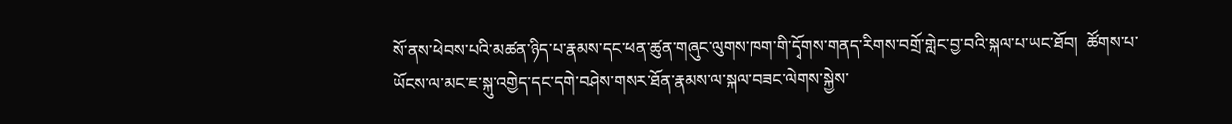སོ་ནས་ཕེབས་པའི་མཚན་ཉིད་པ་རྣམས་དང་ཕན་ཚུན་གཞུང་ལུགས་ཁག་གི་དྭོགས་གནད་རིགས་བགྲོ་གླེང་བྱ་བའི་སྐལ་པ་ཡང་ཐོབ།  ཚོགས་པ་ཡོངས་ལ་མང་ཇ་སྐུ་འགྱེད་དང་དགེ་བཤེས་གསར་ཐོན་རྣམས་ལ་སྐལ་བཟང་ལེགས་སྐྱེས་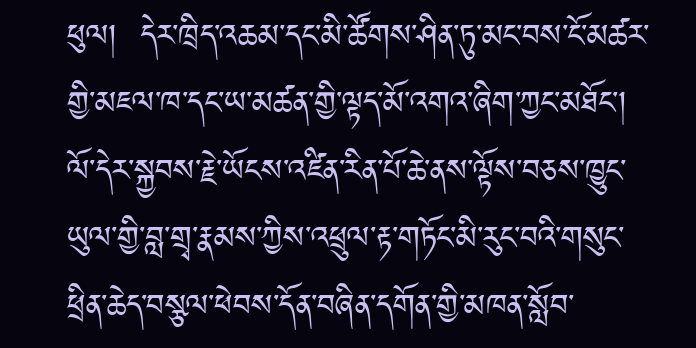ཕུལ།  དེར་ཁྲིད་འཆམ་དང་མི་ཚོགས་ཤིན་ཏུ་མང་བས་ངོ་མཚར་གྱི་མཇལ་ཁ་དང་ཡ་མཚན་གྱི་ལྟད་མོ་འགའ་ཞིག་ཀྱང་མཐོང་། ལོ་དེར་སྐྱབས་རྗེ་ཡོངས་འཛིན་རིན་པོ་ཆེ་ནས་ལྟོས་བཅས་ཁྱུང་ཡུལ་གྱི་བླ་གྲྭ་རྣམས་ཀྱིས་འཕྲུལ་རྟ་གཏོང་མི་རུང་བའི་གསུང་ཕྲིན་ཆེད་བསྩལ་ཕེབས་དོན་བཞིན་དགོན་གྱི་མཁན་སློབ་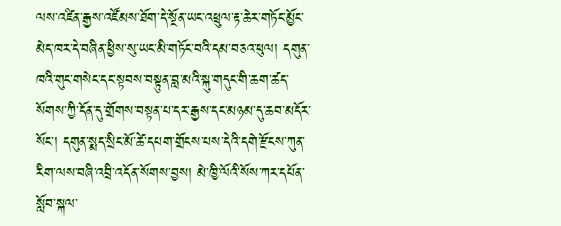ལས་འཛིན་རྒྱས་འཛོམས་ཐོག་དེ་སྔོན་ཡང་འཕྲུལ་རྟ་ཆེར་གཏོང་མྱོང་མེད་ཁར་དེ་བཞིན་ཕྱིས་སུ་ཡང་མི་གཏོང་བའི་དམ་བཅའ་ཕུལ། དགུན་ཁའི་གུང་གསེང་དང་སྟབས་བསྟུན་བླ་མའི་སྐུ་གདུང་གི་ཆག་ཚད་སོགས་ཀྱི་དོན་དུ་གྲོགས་བསྟན་པ་དར་རྒྱས་དང་མཉམ་དུ་ཆབ་མདོར་སོང་། དགུན་སྨད་སྲིང་མོ་ཚེ་དཔག་གྲོངས་པས་དེའི་དགེ་རྫོངས་ཀུན་རིག་ལས་བཞི་འབྲི་འདོན་སོགས་བྱས། མེ་ཁྱི་ལོའི་སོས་ཀར་དཔོན་སློབ་སྐལ་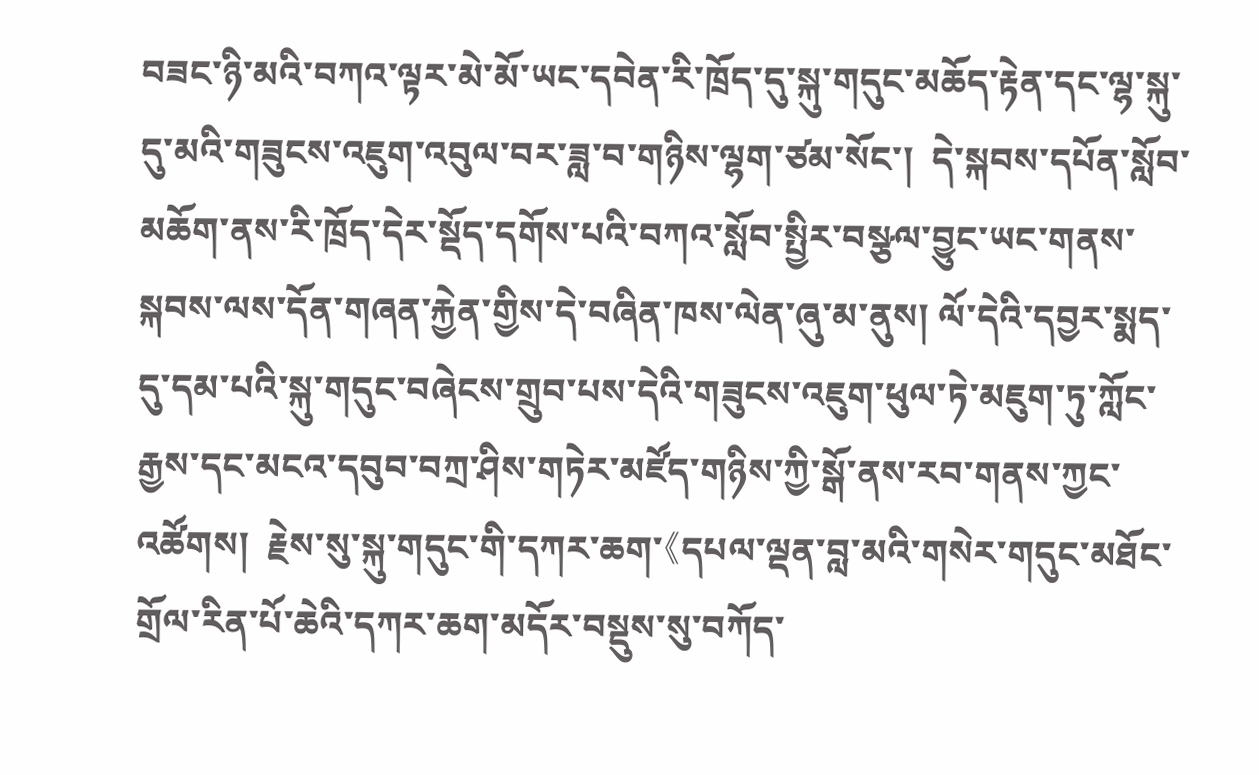བཟང་ཉི་མའི་བཀའ་ལྟར་མེ་མོ་ཡང་དབེན་རི་ཁྲོད་དུ་སྐུ་གདུང་མཆོད་རྟེན་དང་ལྷ་སྐུ་དུ་མའི་གཟུངས་འཇུག་འབུལ་བར་ཟླ་བ་གཉིས་ལྷག་ཙམ་སོང་།  དེ་སྐབས་དཔོན་སློབ་མཆོག་ནས་རི་ཁྲོད་དེར་སྡོད་དགོས་པའི་བཀའ་སློབ་སྤྱིར་བསྩལ་བྱུང་ཡང་གནས་སྐབས་ལས་དོན་གཞན་རྐྱེན་གྱིས་དེ་བཞིན་ཁས་ལེན་ཞུ་མ་ནུས། ལོ་དེའི་དབྱར་སྨད་དུ་དམ་པའི་སྐུ་གདུང་བཞེངས་གྲུབ་པས་དེའི་གཟུངས་འཇུག་ཕུལ་ཏེ་མཇུག་ཏུ་ཀློང་རྒྱས་དང་མངའ་དབུབ་བཀྲ་ཤིས་གཏེར་མཛོད་གཉིས་ཀྱི་སྒོ་ནས་རབ་གནས་ཀྱང་འཚོགས།  རྗེས་སུ་སྐུ་གདུང་གི་དཀར་ཆག་《དཔལ་ལྡན་བླ་མའི་གསེར་གདུང་མཐོང་གྲོལ་རིན་པོ་ཆེའི་དཀར་ཆག་མདོར་བསྡུས་སུ་བཀོད་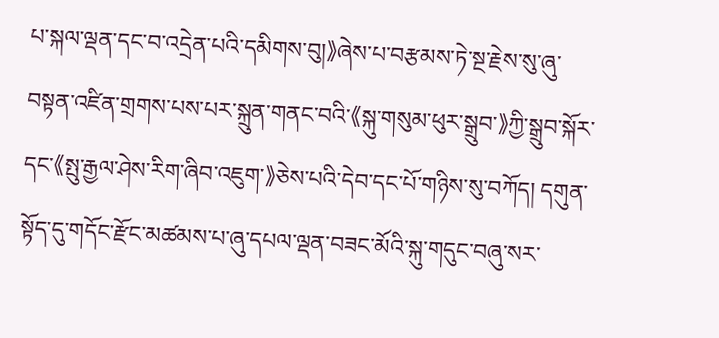པ་སྐལ་ལྡན་དང་བ་འདྲེན་པའི་དམིགས་བུ།》ཞེས་པ་བརྩམས་ཏེ་སྔ་རྗེས་སུ་ཞུ་བསྟན་འཛིན་གྲགས་པས་པར་སྐྲུན་གནང་བའི་《སྐུ་གསུམ་ཕུར་སྒྲུབ་》ཀྱི་སྒྲུབ་སྐོར་དང་《སྤུ་རྒྱལ་ཤེས་རིག་ཞིབ་འཇུག་》ཅེས་པའི་དེབ་དང་པོ་གཉིས་སུ་བཀོད། དགུན་སྟོད་དུ་གདོང་རྫོང་མཚམས་པ་ཞུ་དཔལ་ལྡན་བཟང་མོའི་སྐུ་གདུང་བཞུ་སར་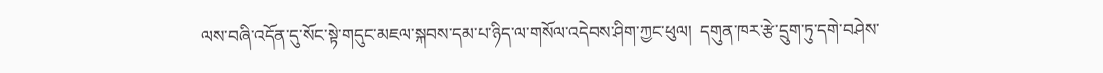ལས་བཞི་འདོན་དུ་སོང་སྟེ་གདུང་མཇལ་སྐབས་དམ་པ་ཉིད་ལ་གསོལ་འདེབས་ཤིག་ཀྱང་ཕུལ།  དགུན་ཁར་རྩེ་དྲུག་ཏུ་དགེ་བཤེས་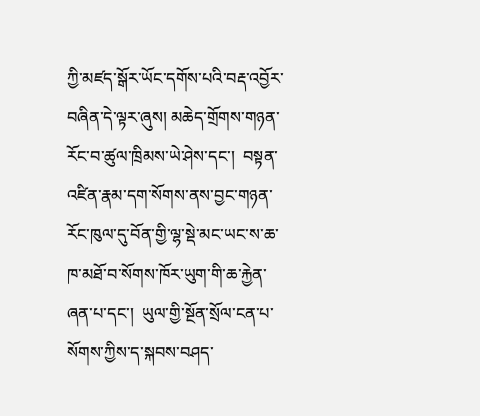ཀྱི་མཛད་སྒོར་ཡོང་དགོས་པའི་བརྡ་འབྱོར་བཞིན་དེ་ལྟར་ཞུས། མཆེད་གྲོགས་གཉན་རོང་བ་ཚུལ་ཁྲིམས་ཡེ་ཤེས་དང་།  བསྟན་འཛིན་རྣམ་དག་སོགས་ནས་བྱང་གཉན་རོང་ཁུལ་དུ་བོན་གྱི་ལྷ་སྡེ་མང་ཡང་ས་ཆ་ཁ་མཐོ་བ་སོགས་ཁོར་ཡུག་གི་ཆ་རྐྱེན་ཞན་པ་དང་།  ཡུལ་གྱི་སྔོན་སྲོལ་ངན་པ་སོགས་ཀྱིས་ད་སྐབས་བཤད་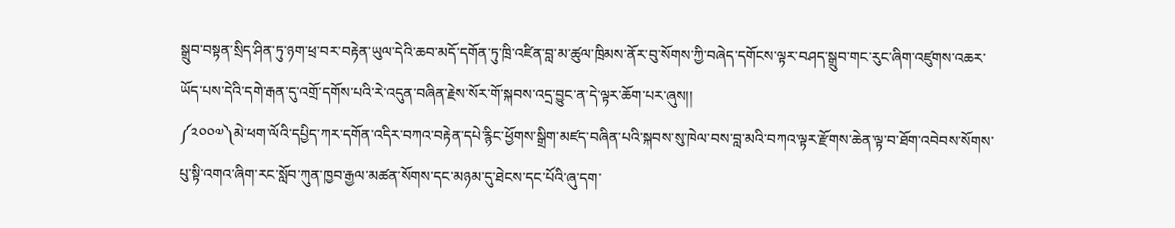སྒྲུབ་བསྟན་སྲིད་ཤིན་ཏུ་ཉག་ཕྲ་བར་བརྟེན་ཡུལ་དེའི་ཆབ་མདོ་དགོན་ཏུ་ཁྲི་འཛིན་བླ་མ་ཚུལ་ཁྲིམས་ནོར་བུ་སོགས་ཀྱི་བཞེད་དགོངས་ལྟར་བཤད་སྒྲུབ་གང་རུང་ཞིག་འཛུགས་འཆར་ཡོད་པས་དེའི་དགེ་རྒན་དུ་འགྲོ་དགོས་པའི་རེ་འདུན་བཞིན་རྗེས་སོར་གོ་སྐབས་འདྲ་བྱུང་ན་དེ་ལྟར་ཆོག་པར་ཞུས།།
༼༢༠༠༧༽མེ་ཕག་ལོའི་དཔྱིད་ཀར་དགོན་འདིར་བཀའ་བརྟེན་དཔེ་རྙིང་ཕྱོགས་སྒྲིག་མཛད་བཞིན་པའི་སྐབས་སུ་ཁེལ་བས་བླ་མའི་བཀའ་ལྟར་རྫོགས་ཆེན་ལྟ་བ་ཐོག་འབེབས་སོགས་པུ་སྟི་འགའ་ཞིག་རང་སློབ་ཀུན་ཁྱབ་རྒྱལ་མཚན་སོགས་དང་མཉམ་དུ་ཐེངས་དང་པོའི་ཞུ་དག་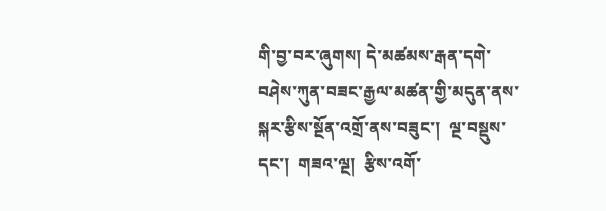གི་བྱ་བར་ཞུགས། དེ་མཚམས་རྒན་དགེ་བཤེས་ཀུན་བཟང་རྒྱལ་མཚན་གྱི་མདུན་ནས་སྐར་རྩིས་སྔོན་འགྲོ་ནས་བཟུང་།  ལྔ་བསྡུས་དང་།  གཟའ་ལྔ།  རྩིས་འགོ་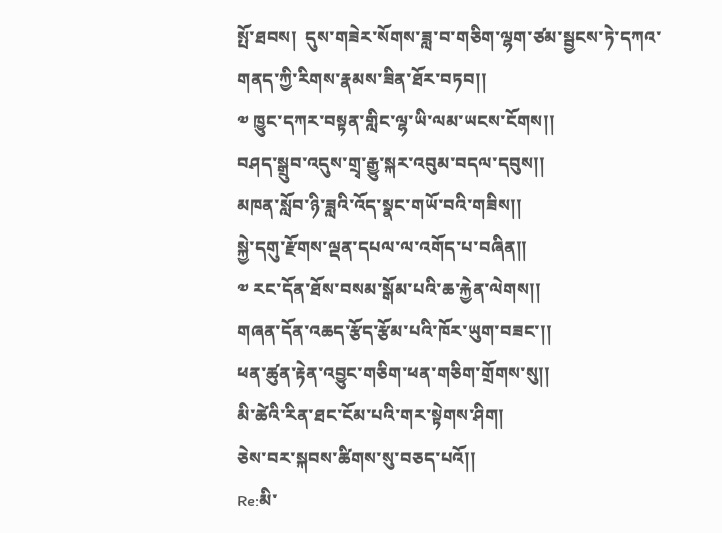སྤོ་ཐབས།  དུས་གཟེར་སོགས་ཟླ་བ་གཅིག་ལྷག་ཙམ་སྦྱངས་ཏེ་དཀའ་གནད་ཀྱི་རིགས་རྣམས་ཟིན་ཐོར་བཏབ།།
༧ ཁྱུང་དཀར་བསྟན་གླིང་ལྷ་ཡི་ལམ་ཡངས་ངོགས།།
བཤད་སྒྲུབ་འདུས་གྲྭ་རྒྱུ་སྐར་འབུམ་བདལ་དབུས།།
མཁན་སློབ་ཉི་ཟླའི་འོད་སྣང་གཡོ་བའི་གཟིས།།
སྐྱེ་དགུ་རྫོགས་ལྡན་དཔལ་ལ་འགོད་པ་བཞིན།།
༧ རང་དོན་ཐོས་བསམ་སྒོམ་པའི་ཆ་རྐྱེན་ལེགས།།
གཞན་དོན་འཆད་རྩོད་རྩོམ་པའི་ཁོར་ཡུག་བཟང་།།
ཕན་ཚུན་རྟེན་འབྱུང་གཅིག་ཕན་གཅིག་གྲོགས་སུ།།
མི་ཚེའི་རིན་ཐང་ངོམ་པའི་གར་སྟེགས་ཤིག།
ཅེས་བར་སྐབས་ཚིགས་སུ་བཅད་པའོ།།
Re:མི་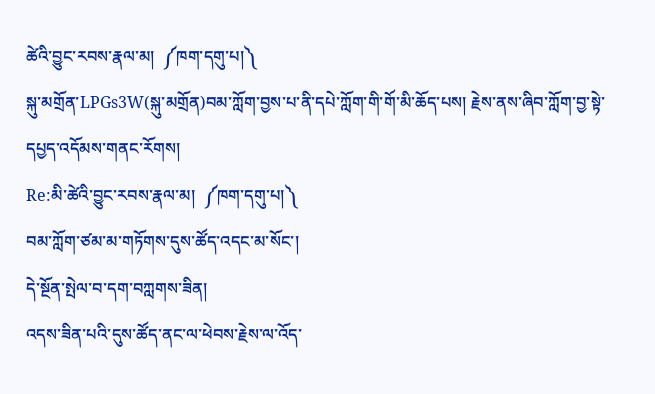ཚེའི་བྱུང་རབས་རྣལ་མ།  ༼ཁག་དགུ་པ།༽
སྐུ་མགྲོན་LPGs3W(སྐུ་མགྲོན)བམ་ཀློག་བྱས་པ་ནི་དཔེ་ཀློག་གི་གོ་མི་ཆོད་པས། རྗེས་ནས་ཞིབ་ཀློག་བྱ་སྟེ་དཔྱད་འདོམས་གནང་རོགས།
Re:མི་ཚེའི་བྱུང་རབས་རྣལ་མ།  ༼ཁག་དགུ་པ།༽
བམ་ཀློག་ཙམ་མ་གཏོགས་དུས་ཚོད་འདང་མ་སོང་།
དེ་སྔོན་སྤེལ་བ་དག་བཀླགས་ཟིན།
འདས་ཟིན་པའི་དུས་ཚོད་ནང་ལ་ཕེབས་རྗེས་ལ་འོད་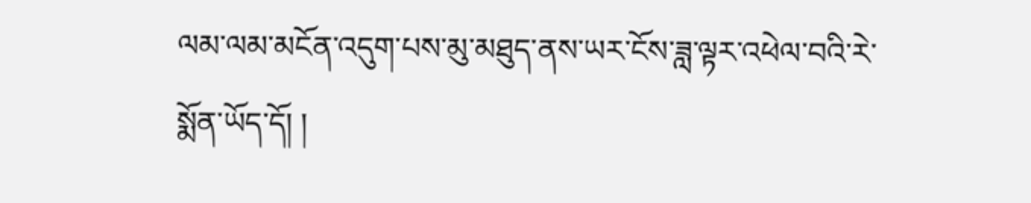ལམ་ལམ་མངོན་འདུག་པས་མུ་མཐུད་ནས་ཡར་ངོས་ཟླ་ལྟར་འཕེལ་བའི་རེ་སྨོན་ཡོད་དོ། །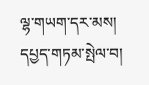ལྷ་གཡག་དར་མས།
དཔྱད་གཏམ་སྤེལ་བ།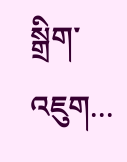སྒྲིག་འཇུག...